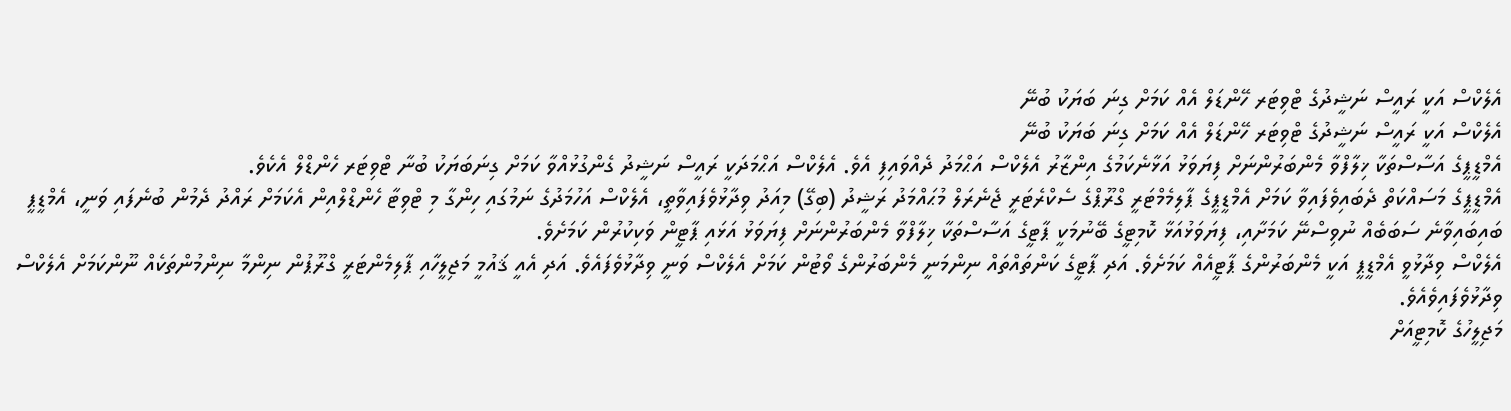އެލެކްސް އަކީ ރައީސް ނަޝީދުގެ ޓްވިޓަރ ހޭންޑަލް އެއް ކަމަށް ގިނަ ބަޔަކު ބުނޭ
އެލެކްސް އަކީ ރައީސް ނަޝީދުގެ ޓްވިޓަރ ހޭންޑަލް އެއް ކަމަށް ގިނަ ބަޔަކު ބުނޭ
އެމްޑީޕީގެ އަސާސްތަކާ ޚިލާފްވާ މެންބަރުންނަށް ފިޔަވަޅު އަޅާނެކަމުގެ އިންޒާރު އެލެކްސް އަޙްމަދު ދެއްވައިފި އެވެ. އެލެކްސް އަޙްމަދަކީ ރައީސް ނަޝީދު ގެންގުޅުއްވާ ކަމަށް ގިނަބަޔަކު ބުނާ ޓްވިޓަރ ހެންޑްލް އެކެވެ.
އެމްޑީޕީގެ މަސައްކަތް ދެބައިވެފައިވާ ކަމަށް އެމްޑީޕީގެ ޕާލިމެމްޓަރީ ގްރޫޕްގެ ސެކްރެޓަރީ ޖެނެރަލް މުޙައްމަދު ރަޝީދު (ބިގޭ) މިއަދު ވިދާޅުވެފައިވާތީ، އެލެކްސް އަހުމަދުގެ ނަމުގައި ހިންގާ މި ޓްވިޓާ ހެންޑްލްއިން އެކަމަށް ރައްދު ދެމުން ބުނެފައި ވަނީ، އެމްޑީޕީ ބައިބައިވާނެ ސަބަބެއް ނުވިސްނޭ ކަމަށާއި، ފިޔަވަޅުއަޅާ ކޮމިޓީގެ ބޭނުމަކީ ޕާޓީގެ އަސާސްތަކާ ޚިލާފްވާ މެންބަރުންނަށް ފިޔަވަޅު އަޅައި ޕާޓީން ވަކިކުރުން ކަމަށެވެ.
އެލެކްސް ވިދާޅުވީ އެމްޑީޕީ އަކީ މެންބަރުންގެ ޕާޓީއެއް ކަމަށެވެ. އަދި ޕާޓީގެ ކަންތައްތައް ނިންމަނީ މެންބަރުންގެ ވޯޓުން ކަމަށް އެލެކްސް ވަނީ ވިދާޅުވެފައެވެ. އަދި އެއީ ޤައުމީ މަޖިލީހާއި ޕާލިމެންޓަރީ ގްރޫޕުން ނިންމާ ނިންމުންތަކެއް ނޫންކަމަށް އެލެކްސް ވިދާޅުވެފައިވެއެވެ.
މަޖިލީހުގެ ކޮމިޓީއަށް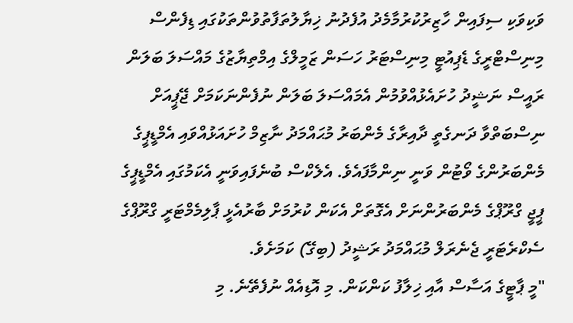ވަކިވަކި ސިފައިން ހާޒިރުކުރުމާމެދު އުފެދުނު ޚިޔާލުތަފާތުވުންތަކުގައި ޑިފެންސް މިނިސްޓްރީގެ ޑެޕިއުޓީ މިނިސްޓަރު ހަސަން ޒަމީލްގެ އިމްތިޔާޒުގެ މައްސަލަ ބަލަން ރައީސް ނަޝީދު ހުށައެޅުއްވުމުން އެމައްސަލަ ބަލަން ނުފެންނަކަމަށް ޖޭޕީއަށް ނިސްބަތްވާ ދަނގެތީ ދާއިރާގެ މެންބަރު މުޙައްމަދު ނާޒިމް ހުށައަޅުއްވައި އެމްޑީޕީގެ މެންބަރުންގެ ވޯޓުން ވަނީ ނިންމާފައެވެ. އެލެކްސް ބުނެފައިވަނީ އެކަމުގައި އެމްޑީޕީގެ ޕީޖީ ގްރޫޕްގެ މެންބަރުންނަށް އެގޮތަށް އެކަން ކުރުމަށް ބާރުއެޅީ ޕާލިމެމްޓަރީ ގްރޫޕްގެ ސެކްރެޓަރީ ޖެނެރަލް މުޙައްމަދު ރަޝީދު (ބިގޭ) ކަމަށެވެ.
"މީ ޕާޓީގެ އަސާސް އާއި ޚިލާފު ކަންކަން. މި އޮޑިއެއް ނުފެތޭނެ. މި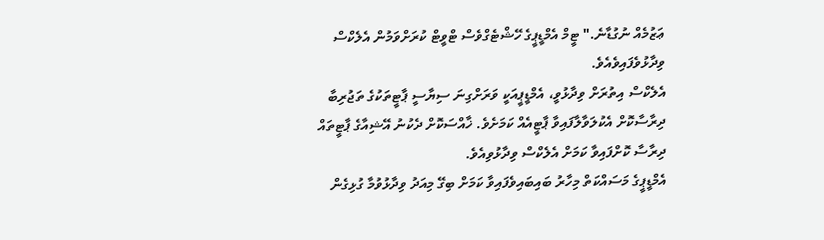ޢަޒުމެއް ނުގުޑާނެ." ޓީމް އެމްޑީޕީގެ ހޭޝްޓެގްވެސް ޓްވީޓް ކުރަށްވަމުން އެލެކްސް ވިދާޅުވެފައިވެއެވެ.
އެލެކްސް އިތުރަށް ވިދާޅުވީ، އެމްޑީޕީއަކީ ވަރަށްގިނަ ސިޔާސީ ޕާޓީތަކުގެ ތަޖުރިބާ ދިރާސާކޮށް އެކުލަވާލާފައިވާ ޕާޓީއެއް ކަމަށެވެ. ޚާއްސަކޮށް ދެކުނު އޭޝިއާގެ ޕާޓީތައް ދިރާސާ ކޮށްފައިވާ ކަމަށް އެލެކްސް ވިދާޅުވިއެވެ.
އެމްޑީޕީގެ މަސައްކަތް މިހާރު ބައިބައިވެފައިވާ ކަމަށް ބިގޭ މިއަދު ވިދާޅުވުމާ ގުޅިގެން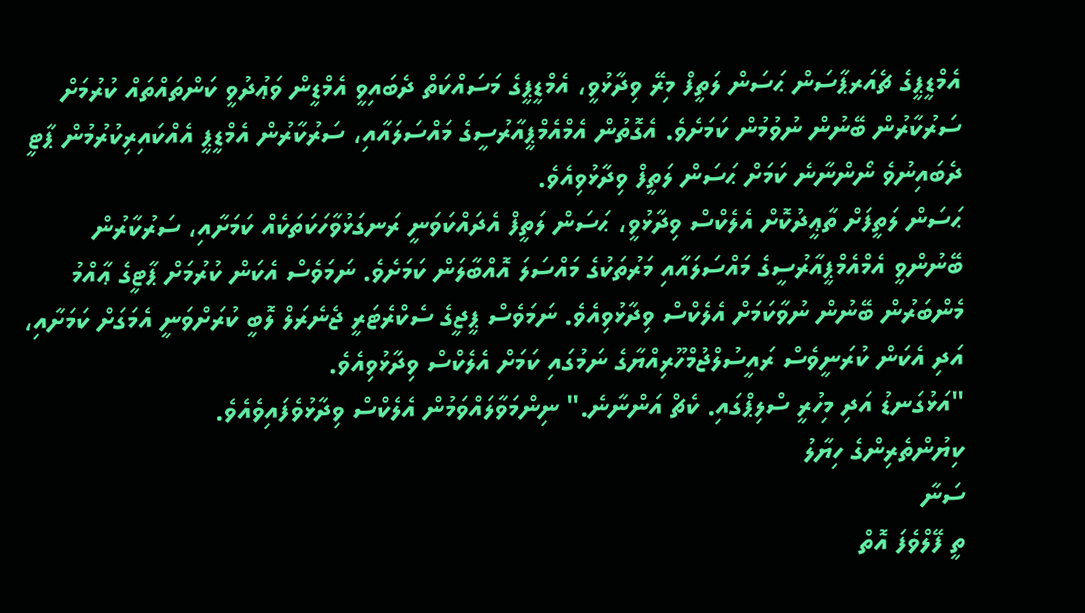އެމްޑީޕީގެ ޗެއަރޕާސަން ޙަސަން ލަތީފް މިރޭ ވިދާޅުވީ، އެމްޑީޕީގެ މަސައްކަތް ދެބައިވީ އެމްޑީން ވަޢުދުވީ ކަންތައްތައް ކުރުމަށް ސަރުކާރުން ބޭނުން ނުވުމުން ކަމަށެވެ. އެގޮތުން އެމްއެމްޕީއާރުސީގެ މައްސަލައާއި، ސަރުކާރުން އެމްޑީޕީ އެއްކައިރިކުރުމުން ޕާޓީ ދެބައިނުވެ ނޯންނާނެ ކަމަށް ޙަސަން ލަތީފް ވިދާޅުވިއެވެ.
ޙަސަން ލަތީފަށް ތާޢީދުކޮށް އެލެކްސް ވިދާޅުވީ، ޙަސަން ލަތީފް އެދައްކަވަނީ ރަނގަޅުވާހަކަތަކެއް ކަމަށާއި، ސަރުކާރުން ބޭނުންވީ އެމްއެމްޕީއާރުސީގެ މައްސަލައާއި މަރުތަކުގެ މައްސަލަ އޮއްބާލަން ކަމަށެވެ. ނަމަވެސް އެކަން ކުރުމަށް ޕާޓީގެ ޢާއްމު މެންބަރުން ބޭނުން ނުވާކަމަށް އެލެކްސް ވިދާޅުވިއެވެ. ނަމަވެސް ޕީޖީގެ ސެކްރެޓަރީ ޖެނެރަލް ލޮބީ ކުރަށްވަނީ އެމަގަށް ކަމަށާއި، އަދި އެކަން ކުރަނީވެސް ރައީސުލްޖުމްހޫރިއްޔާގެ ނަމުގައި ކަމަށް އެލެކްސް ވިދާޅުވިއެވެ.
"އަޅުގަނޑު އަދި މިހުރީ ސްލިޕްގައި. ކެޗް އަންނާނެ." ނިންމަވާލައްވަމުން އެލެކްސް ވިދާޅުވެފައިވެއެވެ.
ކިޔުންތެރިންގެ ހިޔާލު
ސަނާ
ތީ ފޭލްވެފަ އޮތް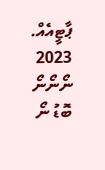ޕާޓީއެއް. 2023 ނޯނޯނޯ ބޮޑު ނޯ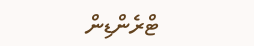ޓްރެންޑިން